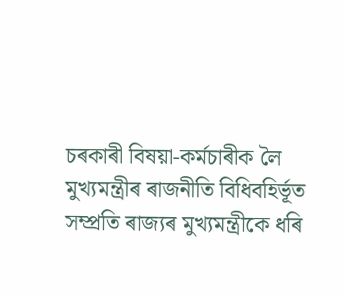চৰকাৰী বিষয়া-কৰ্মচাৰীক লৈ মুখ্যমন্ত্ৰীৰ ৰাজনীতি বিধিবহিৰ্ভূত
সম্প্ৰতি ৰাজ্যৰ মুখ্যমন্ত্ৰীকে ধৰি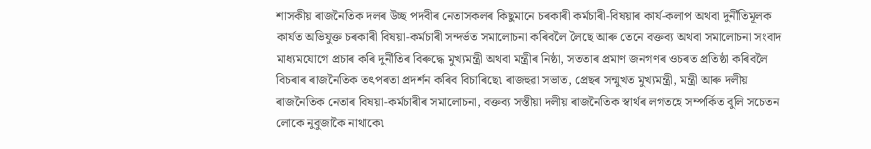শাসকীয় ৰাজনৈতিক দলৰ উচ্ছ পদবীৰ নেতাসকলৰ কিছুমানে চৰকাৰী কৰ্মচাৰী-বিষয়াৰ কাৰ্য-কলাপ অথবা দুৰ্নীতিমূলক কাৰ্যত অভিযুক্ত চৰকাৰী বিষয়া-কৰ্মচাৰী সন্দৰ্ভত সমালোচনা কৰিবলৈ লৈছে আৰু তেনে বক্তব্য অথবা সমালোচনা সংবাদ মাধ্যমযোগে প্ৰচাৰ কৰি দুৰ্নীতিৰ বিৰুদ্ধে মুখ্যমন্ত্ৰী অথবা মন্ত্ৰীৰ নিষ্ঠা, সততাৰ প্ৰমাণ জনগণৰ ওচৰত প্ৰতিষ্ঠা কৰিবলৈ বিচৰাৰ ৰাজনৈতিক তৎপৰতা প্ৰদৰ্শন কৰিব বিচাৰিছে৷ ৰাজহুৱা সভাত, প্ৰেছৰ সন্মুখত মুখ্যমন্ত্ৰী, মন্ত্ৰী আৰু দলীয় ৰাজনৈতিক নেতাৰ বিষয়া-কৰ্মচাৰীৰ সমালোচনা, বক্তব্য সস্তীয়া দলীয় ৰাজনৈতিক স্বাৰ্থৰ লগতহে সম্পৰ্কিত বুলি সচেতন লোকে নুবুজাকৈ নাথাকে৷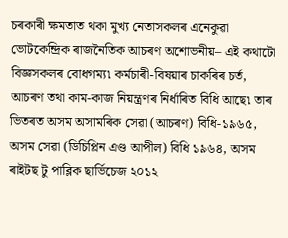চৰকাৰী ক্ষমতাত থকা মুখ্য নেতাসকলৰ এনেকুৱা ভোটকেন্দ্ৰিক ৰাজনৈতিক আচৰণ অশোভনীয়– এই কথাটো বিজ্ঞসকলৰ বোধগম্য৷ কৰ্মচাৰী-বিষয়াৰ চাকৰিৰ চৰ্ত, আচৰণ তথা কাম-কাজ নিয়ন্ত্ৰণৰ নিৰ্ধাৰিত বিধি আছে৷ তাৰ ভিতৰত অসম অসামৰিক সেৱা (আচৰণ) বিধি-১৯৬৫, অসম সেৱা (ডিচিপ্লিন এণ্ড আপীল) বিধি ১৯৬৪, অসম ৰাইটছ টু পাব্লিক ছাৰ্ভিচেজ ২০১২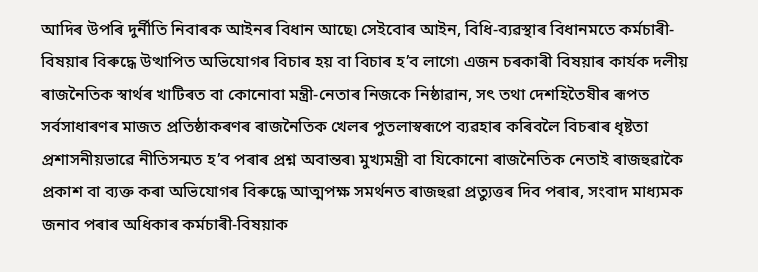আদিৰ উপৰি দুৰ্নীতি নিবাৰক আইনৰ বিধান আছে৷ সেইবোৰ আইন, বিধি-ব্যৱস্থাৰ বিধানমতে কৰ্মচাৰী-বিষয়াৰ বিৰুদ্ধে উত্থাপিত অভিযোগৰ বিচাৰ হয় বা বিচাৰ হ’ব লাগে৷ এজন চৰকাৰী বিষয়াৰ কাৰ্যক দলীয় ৰাজনৈতিক স্বাৰ্থৰ খাটিৰত বা কোনোবা মন্ত্ৰী-নেতাৰ নিজকে নিষ্ঠাৱান, সৎ তথা দেশহিতৈষীৰ ৰূপত সৰ্বসাধাৰণৰ মাজত প্ৰতিষ্ঠাকৰণৰ ৰাজনৈতিক খেলৰ পুতলাস্বৰূপে ব্যৱহাৰ কৰিবলৈ বিচৰাৰ ধৃষ্টতা প্ৰশাসনীয়ভাৱে নীতিসন্মত হ’ব পৰাৰ প্ৰশ্ন অবান্তৰ৷ মুখ্যমন্ত্ৰী বা যিকোনো ৰাজনৈতিক নেতাই ৰাজহুৱাকৈ প্ৰকাশ বা ব্যক্ত কৰা অভিযোগৰ বিৰুদ্ধে আত্মপক্ষ সমৰ্থনত ৰাজহুৱা প্ৰত্যুত্তৰ দিব পৰাৰ, সংবাদ মাধ্যমক জনাব পৰাৰ অধিকাৰ কৰ্মচাৰী-বিষয়াক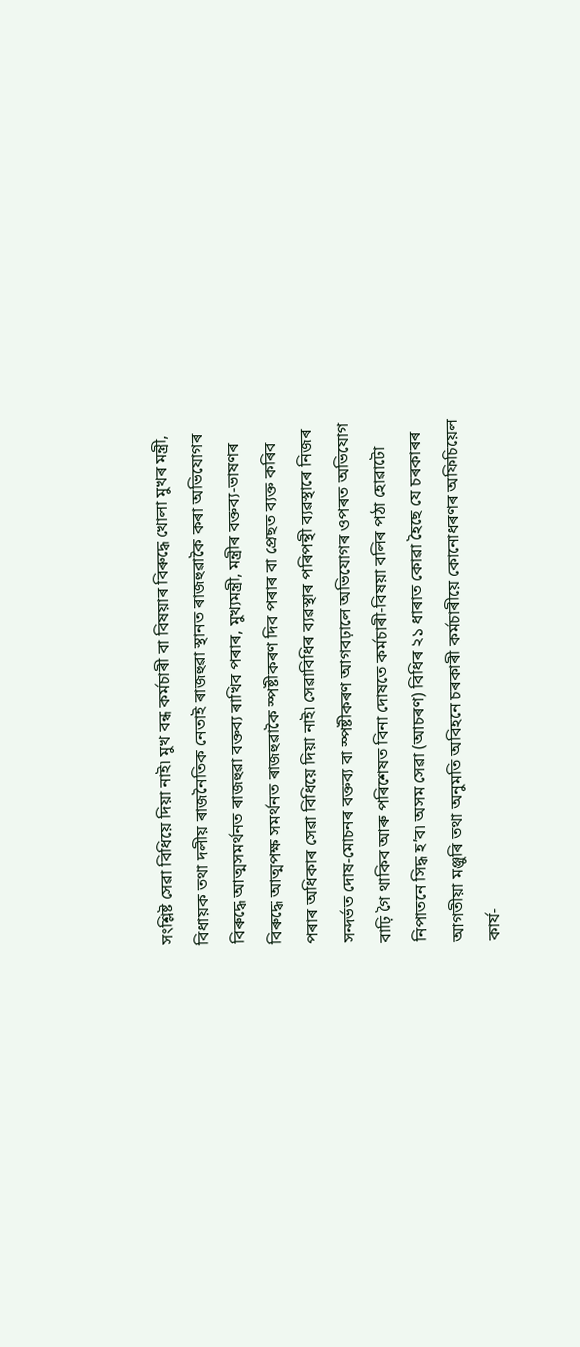সংশ্লিষ্ট সেৱা বিধিয়ে দিয়া নাই৷ মুখ বন্ধ কৰ্মচাৰী বা বিষয়াৰ বিৰুদ্ধে খোলা মুখৰ মন্ত্ৰী, বিধায়ক তথা দলীয় ৰাজনৈতিক নেতাই ৰাজহুৱা স্থানত ৰাজহুৱাকৈ কৰা অভিযোগৰ বিৰুদ্ধে আত্মসমৰ্থনত ৰাজহুৱা বক্তব্য ৰাখিব পৰাৰ, মুখ্যমন্ত্ৰী, মন্ত্ৰীৰ বক্তব্য-ভাষণৰ বিৰুদ্ধে আত্মপক্ষ সমৰ্থনত ৰাজহুৱাকৈ স্পষ্টীকৰণ দিব পৰাৰ বা প্ৰেছত ব্যক্ত কৰিব পৰাৰ অধিকাৰ সেৱা বিধিয়ে দিয়া নাই৷ সেৱাবিধিৰ ব্যৱস্থাৰ পৰিপন্থী ব্যৱস্থাৰে নিজৰ সন্দৰ্ভত দোষ-মোচনৰ বক্তব্য বা স্পষ্টীকৰণ আগবঢ়ালে অভিযোগৰ ওপৰত অভিযোগ বাঢ়ি গৈ থাকিব আৰু পৰিশেষত বিনা দোষতে কৰ্মচাৰী-বিষয়া বলিৰ পঠা হোৱাটো নিপাতনে সিদ্ধ হ’ব৷ অসম সেৱা (আচৰণ) বিধিৰ ২১ ধাৰাত কোৱা হৈছে যে চৰকাৰৰ আগতীয়া মঞ্জুৰি তথা অনুমতি অবিহনে চৰকাৰী কৰ্মচাৰীয়ে কোনোধৰণৰ অফিচিয়েল কাৰ্য-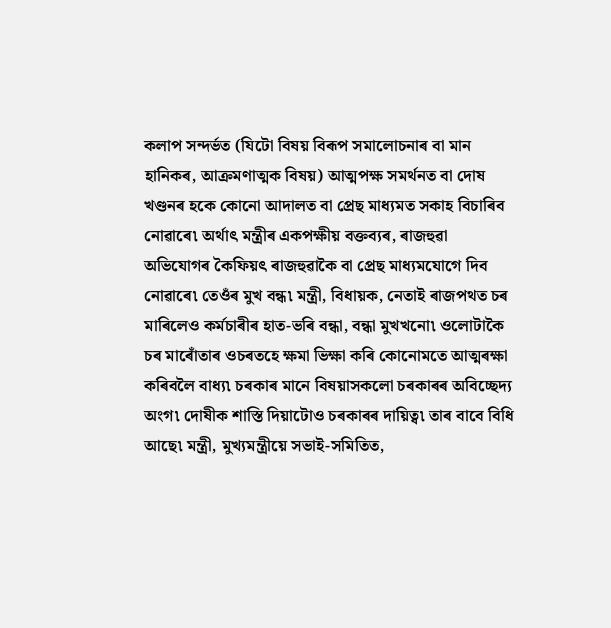কলাপ সন্দৰ্ভত (যিটো বিষয় বিৰূপ সমালোচনাৰ বা মান হানিকৰ, আক্ৰমণাত্মক বিষয়) আত্মপক্ষ সমৰ্থনত বা দোষ খণ্ডনৰ হকে কোনো আদালত বা প্ৰেছ মাধ্যমত সকাহ বিচাৰিব নোৱাৰে৷ অৰ্থাৎ মন্ত্ৰীৰ একপক্ষীয় বক্তব্যৰ, ৰাজহুৱা অভিযোগৰ কৈফিয়ৎ ৰাজহুৱাকৈ বা প্ৰেছ মাধ্যমযোগে দিব নোৱাৰে৷ তেওঁৰ মুখ বন্ধ৷ মন্ত্ৰী, বিধায়ক, নেতাই ৰাজপথত চৰ মাৰিলেও কৰ্মচাৰীৰ হাত-ভৰি বন্ধা, বন্ধা মুখখনো৷ ওলোটাকৈ চৰ মাৰোঁতাৰ ওচৰতহে ক্ষমা ভিক্ষা কৰি কোনোমতে আত্মৰক্ষা কৰিবলৈ বাধ্য৷ চৰকাৰ মানে বিষয়াসকলো চৰকাৰৰ অবিচ্ছেদ্য অংগ৷ দোষীক শাস্তি দিয়াটোও চৰকাৰৰ দায়িত্ব৷ তাৰ বাবে বিধি আছে৷ মন্ত্ৰী, মুখ্যমন্ত্ৰীয়ে সভাই-সমিতিত,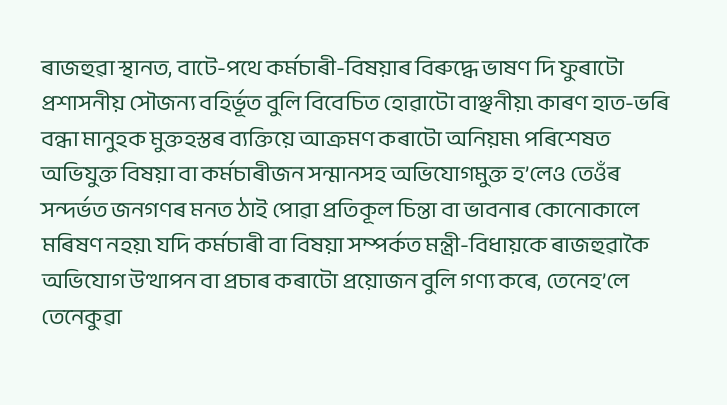ৰাজহুৱা স্থানত, বাটে-পথে কৰ্মচাৰী-বিষয়াৰ বিৰুদ্ধে ভাষণ দি ফুৰাটো প্ৰশাসনীয় সৌজন্য বহিৰ্ভূত বুলি বিবেচিত হোৱাটো বাঞ্ছনীয়৷ কাৰণ হাত-ভৰি বন্ধা মানুহক মুক্তহস্তৰ ব্যক্তিয়ে আক্ৰমণ কৰাটো অনিয়ম৷ পৰিশেষত অভিযুক্ত বিষয়া বা কৰ্মচাৰীজন সন্মানসহ অভিযোগমুক্ত হ’লেও তেওঁৰ সন্দৰ্ভত জনগণৰ মনত ঠাই পোৱা প্ৰতিকূল চিন্তা বা ভাবনাৰ কোনোকালে মৰিষণ নহয়৷ যদি কৰ্মচাৰী বা বিষয়া সম্পৰ্কত মন্ত্ৰী-বিধায়কে ৰাজহুৱাকৈ অভিযোগ উত্থাপন বা প্ৰচাৰ কৰাটো প্ৰয়োজন বুলি গণ্য কৰে, তেনেহ’লে তেনেকুৱা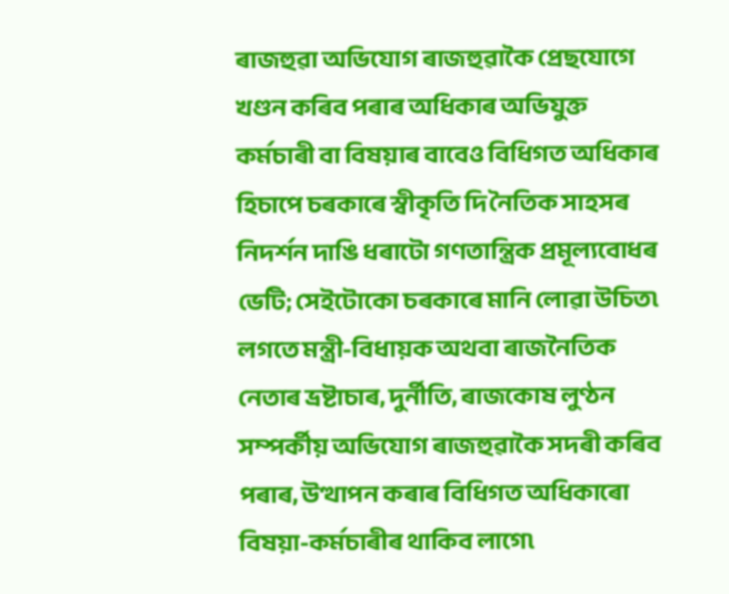ৰাজহুৱা অভিযোগ ৰাজহুৱাকৈ প্ৰেছযোগে খণ্ডন কৰিব পৰাৰ অধিকাৰ অভিযুক্ত কৰ্মচাৰী বা বিষয়াৰ বাবেও বিধিগত অধিকাৰ হিচাপে চৰকাৰে স্বীকৃতি দি নৈতিক সাহসৰ নিদৰ্শন দাঙি ধৰাটো গণতান্ত্ৰিক প্ৰমূল্যবোধৰ ভেটি; সেইটোকো চৰকাৰে মানি লোৱা উচিত৷ লগতে মন্ত্ৰী-বিধায়ক অথবা ৰাজনৈতিক নেতাৰ ভ্ৰষ্টাচাৰ, দুৰ্নীতি, ৰাজকোষ লুণ্ঠন সম্পৰ্কীয় অভিযোগ ৰাজহুৱাকৈ সদৰী কৰিব পৰাৰ, উত্থাপন কৰাৰ বিধিগত অধিকাৰো বিষয়া-কৰ্মচাৰীৰ থাকিব লাগে৷